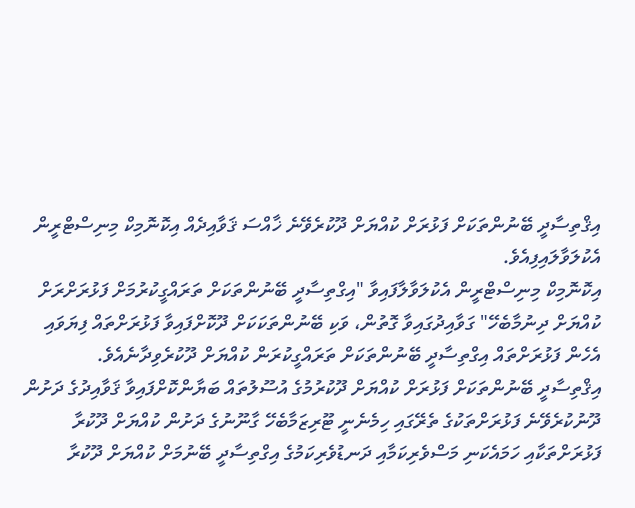އިޤްތިސާދީ ބޭނުންތަކަށް ފަޅުރަށް ކުއްޔަށް ދޫކުރެވޭނެ ޚާއްސަ ޤަވާއިދެއް އިކޮނޮމިކް މިނިސްޓްރީން އެކުލަވާލައިފިއެވެ.
އިކޮނޮމިކް މިނިސްޓްރީން އެކުލަވާލާފައިވާ "އިގްތިސާދީ ބޭނުންތަކަށް ތަރައްގީކުރުމަށް ފަޅުރަށްރަށް ކުއްޔަށް ދިނުމާބެހޭ" ގަވާއިދުގައިވާ ގޮތުން، ވަކި ބޭނުންތަކަކަށް ދޫކޮށްފައިވާ ފަޅުރަށްތައް ފިޔަވައި އެހެން ފަޅުރަށްތައް އިގްތިސާދީ ބޭނުންތަކަށް ތަރައްގީކުރަން ކުއްޔަށް ދޫކުރެވިދާނެއެވެ.
އިޤްތިސާދީ ބޭނުންތަކަށް ފަޅުރަށް ކުއްޔަށް ދޫކުރުމުގެ އުސޫލުތައް ބަޔާންކޮށްފައިވާ ޤަވާއިދުގެ ދަށުން ދޫނުކުރެވޭނެ ފަޅުރަށްތަކުގެ ތެރޭގައި ހިމެނެނީ ޓޫރިޒަމާބެހޭ ގާނޫނުގެ ދަށުން ކުއްޔަށް ދޫކުރާ ފަޅުރަށްތަކާއި ހަމައެކަނި މަސްވެރިކަމާއި ދަނޑުވެރިކަމުގެ އިގްތިސާދީ ބޭނުމަށް ކުއްޔަށް ދޫކުރާ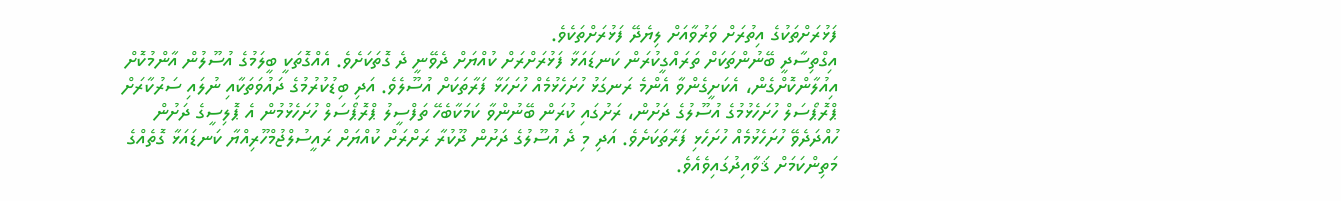ފަޅުރަށްތަކުގެ އިތުރަށް ވަރުވާއަށް ލިޔެދޭ ފަޅުރަށްތަކެވެ.
އިގްތިސާދީ ބޭނުންތަކަށް ތަރައްގީކުރަން ކަނޑައަޅާ ފަޅުރަށްރަށް ކުއްޔަށް ދެވޭނީ ދެ ގޮތަކަށެވެ. އެއްގޮތަކީ ބީލަމުގެ އުސޫލުން އާންމުކޮށް އިއުލާންކޮށްގެން، އެކަށީގެންވާ އެންމެ ރަނގަޅު ހުށަހެޅުމެއް ހުށަހަޅާ ފަރާތަކަށް އުސޫލެވެ. އަދި ބިޑުކުރުމުގެ ދައުވަތަކާއި ނުލައި ސަރުކާރަށް ޕްރޮޕޯސަލް ހުށަހެޅުމުގެ އުސޫލުގެ ދަށުން، ރަށުގައި ކުރަން ބޭނުންވާ ކަމަކާބެހޭ ތަފްސީލު ޕްރޮޕޯސަލް ހުށަހެޅުމުން އެ ޕޮލިސީގެ ދަށުން ހުއްދަދެވޭ ހުށަހެޅުމެއް ހުށަހެޅި ފަރާތަކަށެވެ. އަދި މި ދެ އުސޫލުގެ ދަށުން ދޫކުރާ ރަށްރަށް ކުއްޔަށް ރައީސުލްޖުމްހޫރިއްޔާ ކަނޑައަޅާ ގޮތެއްގެ މަތިންކަމަށް ޤަވާއިދުގައިވެއެވެ.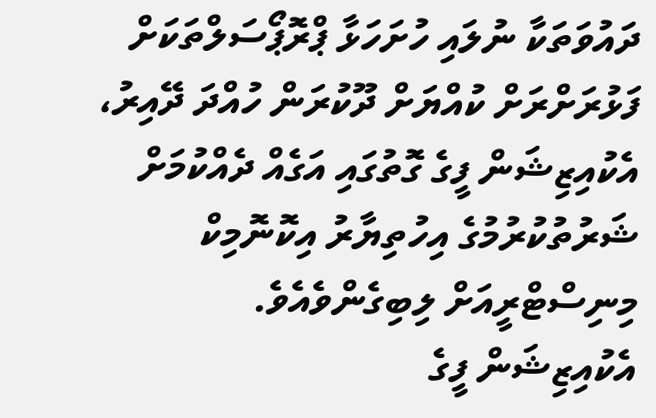ދައުވަތަކާ ނުލައި ހުށަހަޅާ ޕްރޮޕޯސަލްތަކަށް ފަޅުރަށްރަށް ކުއްޔަށް ދޫކުރަން ހުއްދަ ދޭއިރު، އެކުއިޒިޝަން ފީގެ ގޮތުގައި އަގެއް ދެއްކުމަށް ޝަރުތުކުރުމުގެ އިހުތިޔާރު އިކޮނޮމިކް މިނިސްޓްރީއަށް ލިބިގެންވެއެވެ. އެކުއިޒިޝަން ފީގެ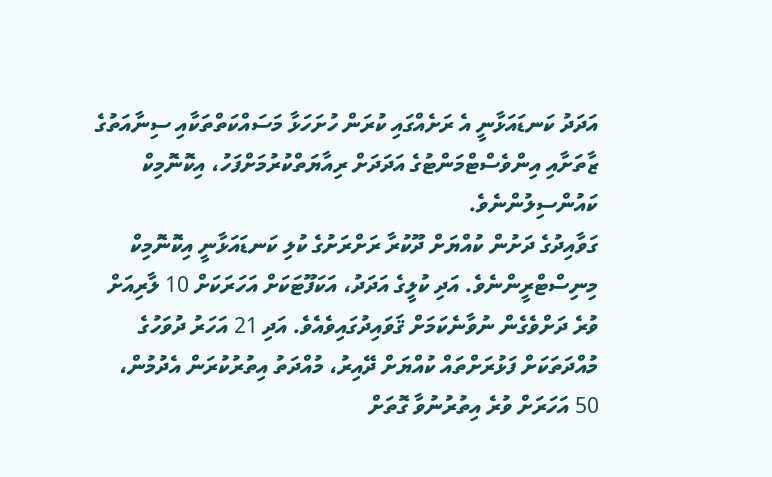އަދަދު ކަނޑައަޅާނީ އެ ރަށެއްގައި ކުރަން ހުށަހަޅާ މަސައްކަތްތަކާއި ސިނާއަތުގެ ޒާތަށާއި އިންވެސްޓްމަންޓުގެ އަދަދަށް ރިއާޔަތްކުރުމަށްފަހު، އިކޮނޮމިކް ކައުންސިލުންނެވެ.
ގަވާއިދުގެ ދަށުން ކުއްޔަށް ދޫކުރާ ރަށްރަށުގެ ކުލި ކަނޑައަޅާނީ އިކޮނޮމިކް މިނިސްޓްރީންނެވެ. އަދި ކުލީގެ އަދަދު، އަކަފޫޓަކަށް އަހަރަކަށް 10 ލާރިއަށް ވުރެ ދަށްވެގެން ނުވާނެކަމަށް ޤަވައިދުގައިވެއެވެ. އަދި 21 އަހަރު ދުވަހުގެ މުއްދަތަކަށް ފަޅުރަށްތައް ކުއްޔަށް ދޭއިރު، މުއްދަތު އިތުރުކުރަން އެދުމުން، 50 އަހަރަށް ވުރެ އިތުރުނުވާ ގޮތަށް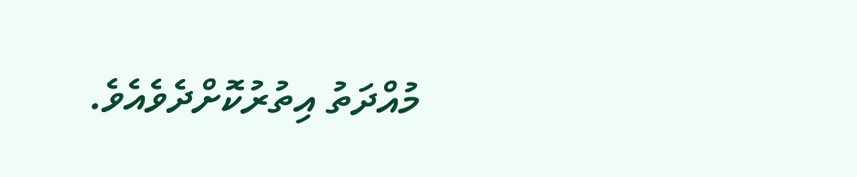މުއްދަތު އިތުރުކޮށްދެވެއެވެ.